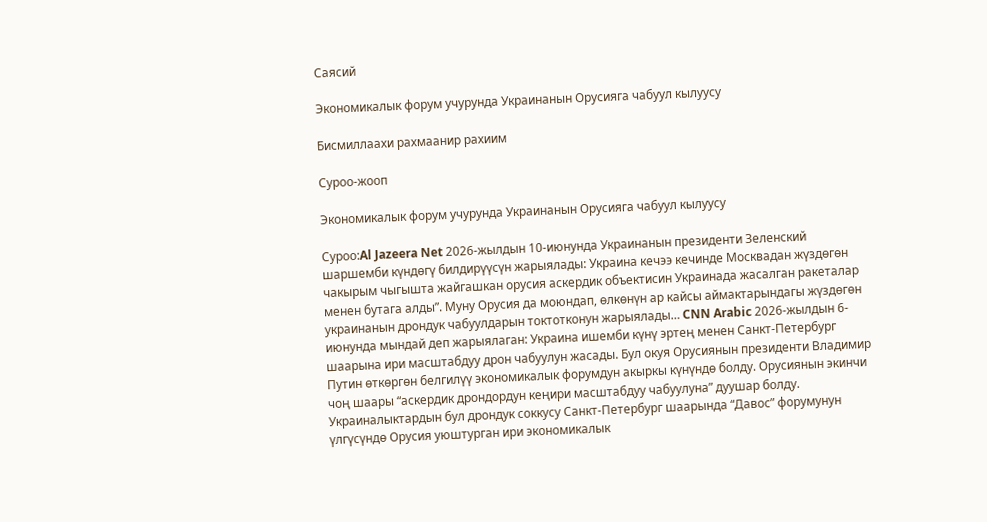Саясий

Экономикалык форум учурунда Украинанын Орусияга чабуул кылуусу

Бисмиллаахи рахмаанир рахиим

Суроо-жооп

Экономикалык форум учурунда Украинанын Орусияга чабуул кылуусу

Суроо:Al Jazeera Net 2026-жылдын 10-июнунда Украинанын президенти Зеленский шаршемби күндөгү билдирүүсүн жарыялады: Украина кечээ кечинде Москвадан жүздөгөн чакырым чыгышта жайгашкан орусия аскердик объектисин Украинада жасалган ракеталар менен бутага алды”. Муну Орусия да моюндап, өлкөнүн ар кайсы аймактарындагы жүздөгөн украинанын дрондук чабуулдарын токтотконун жарыялады… CNN Arabic 2026-жылдын 6-июнунда мындай деп жарыялаган: Украина ишемби күнү эртең менен Санкт-Петербург шаарына ири масштабдуу дрон чабуулун жасады. Бул окуя Орусиянын президенти Владимир Путин өткөргөн белгилүү экономикалык форумдун акыркы күнүндө болду. Орусиянын экинчи чоң шаары “аскердик дрондордун кеңири масштабдуу чабуулуна” дуушар болду. Украиналыктардын бул дрондук соккусу Санкт-Петербург шаарында “Давос” форумунун үлгүсүндө Орусия уюштурган ири экономикалык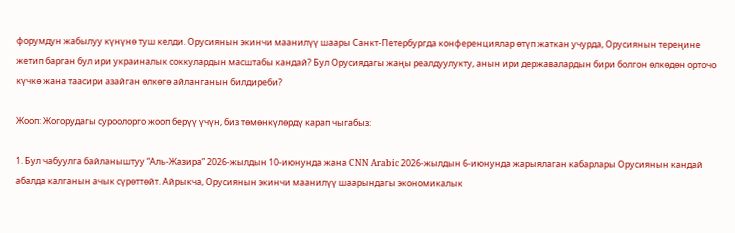форумдун жабылуу күнүнө туш келди. Орусиянын экинчи маанилүү шаары Санкт-Петербургда конференциялар өтүп жаткан учурда, Орусиянын тереңине жетип барган бул ири украиналык соккулардын масштабы кандай? Бул Орусиядагы жаңы реалдуулукту, анын ири державалардын бири болгон өлкөдөн орточо күчкө жана таасири азайган өлкөгө айланганын билдиреби?

Жооп: Жогорудагы суроолорго жооп берүү үчүн, биз төмөнкүлөрдү карап чыгабыз:

1. Бул чабуулга байланыштуу “Аль-Жазира” 2026-жылдын 10-июнунда жана CNN Arabic 2026-жылдын 6-июнунда жарыялаган кабарлары Орусиянын кандай абалда калганын ачык сүрөттөйт. Айрыкча, Орусиянын экинчи маанилүү шаарындагы экономикалык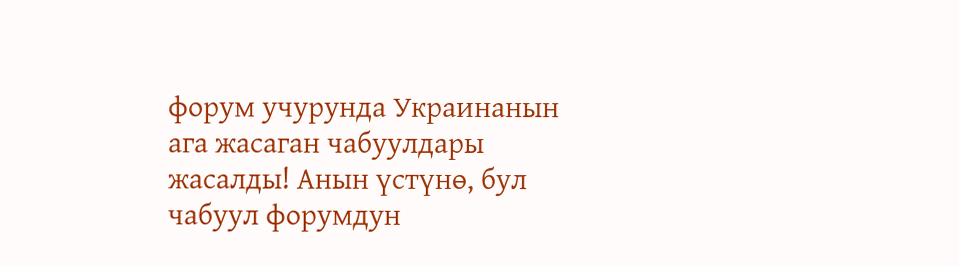форум учурунда Украинанын ага жасаган чабуулдары жасалды! Анын үстүнө, бул чабуул форумдун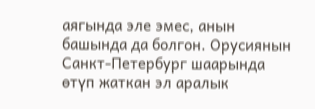аягында эле эмес, анын башында да болгон. Орусиянын Санкт-Петербург шаарында өтүп жаткан эл аралык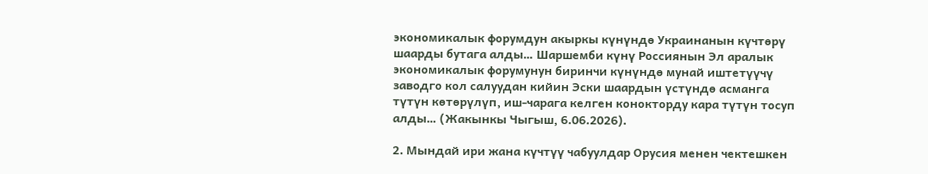экономикалык форумдун акыркы күнүндө Украинанын күчтөрү шаарды бутага алды… Шаршемби күнү Россиянын Эл аралык экономикалык форумунун биринчи күнүндө мунай иштетүүчү заводго кол салуудан кийин Эски шаардын үстүндө асманга түтүн көтөрүлүп, иш-чарага келген конокторду кара түтүн тосуп алды… (Жакынкы Чыгыш, 6.06.2026).

2. Мындай ири жана күчтүү чабуулдар Орусия менен чектешкен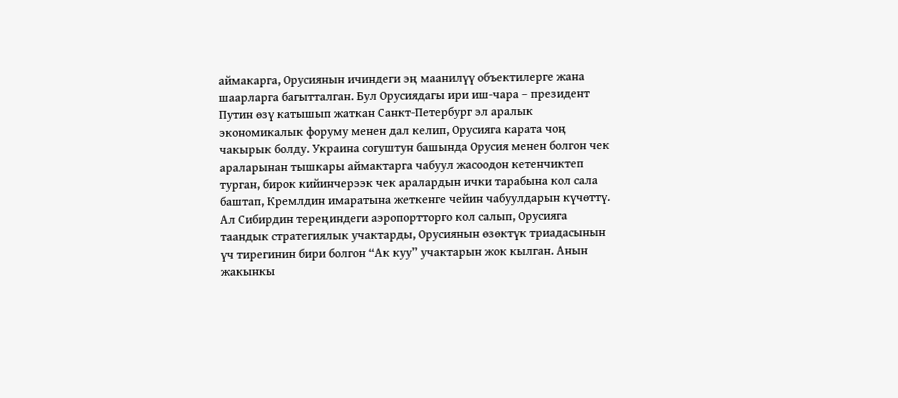аймакарга, Орусиянын ичиндеги эң маанилүү объектилерге жана шаарларга багытталган. Бул Орусиядагы ири иш-чара – президент Путин өзү катышып жаткан Санкт-Петербург эл аралык экономикалык форуму менен дал келип, Орусияга карата чоң чакырык болду. Украина согуштун башында Орусия менен болгон чек араларынан тышкары аймактарга чабуул жасоодон кетенчиктеп турган, бирок кийинчерээк чек аралардын ички тарабына кол сала баштап, Кремлдин имаратына жеткенге чейин чабуулдарын күчөттү. Ал Сибирдин тереңиндеги аэропортторго кол салып, Орусияга таандык стратегиялык учактарды, Орусиянын өзөктүк триадасынын үч тирегинин бири болгон “Ак куу” учактарын жок кылган. Анын жакынкы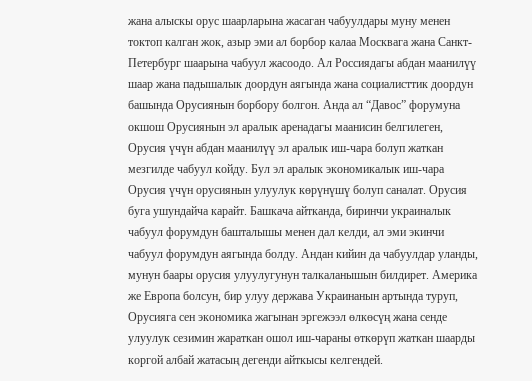жана алыскы орус шаарларына жасаган чабуулдары муну менен токтоп калган жок, азыр эми ал борбор калаа Москвага жана Санкт-Петербург шаарына чабуул жасоодо. Ал Россиядагы абдан маанилүү шаар жана падышалык доордун аягында жана социалисттик доордун башында Орусиянын борбору болгон. Анда ал “Давос” форумуна окшош Орусиянын эл аралык аренадагы маанисин белгилеген, Орусия үчүн абдан маанилүү эл аралык иш-чара болуп жаткан мезгилде чабуул койду. Бул эл аралык экономикалык иш-чара Орусия үчүн орусиянын улуулук көрүнүшү болуп саналат. Орусия буга ушундайча карайт. Башкача айтканда, биринчи украиналык чабуул форумдун башталышы менен дал келди, ал эми экинчи чабуул форумдун аягында болду. Андан кийин да чабуулдар уланды, мунун баары орусия улуулугунун талкаланышын билдирет. Америка же Европа болсун, бир улуу держава Украинанын артында туруп, Орусияга сен экономика жагынан эргежээл өлкөсүң жана сенде улуулук сезимин жараткан ошол иш-чараны өткөрүп жаткан шаарды коргой албай жатасың дегенди айткысы келгендей.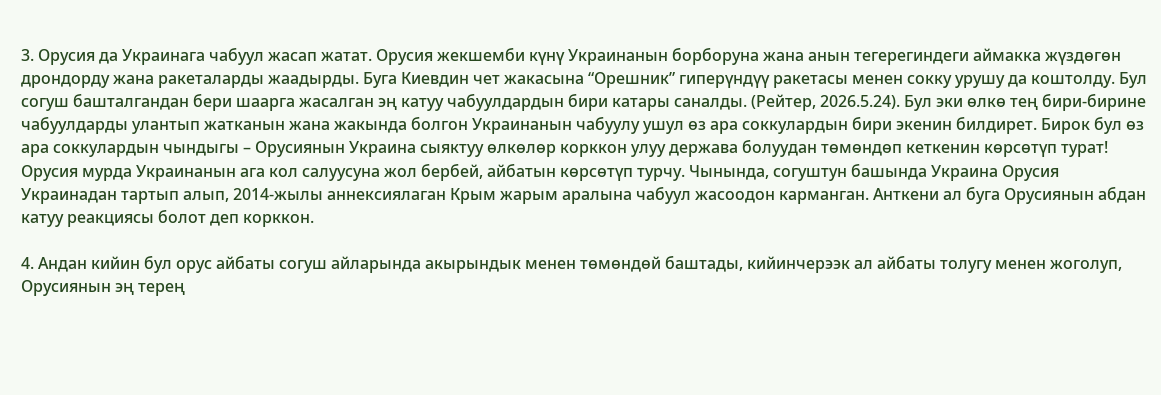3. Орусия да Украинага чабуул жасап жатат. Орусия жекшемби күнү Украинанын борборуна жана анын тегерегиндеги аймакка жүздөгөн дрондорду жана ракеталарды жаадырды. Буга Киевдин чет жакасына “Орешник” гиперүндүү ракетасы менен сокку урушу да коштолду. Бул согуш башталгандан бери шаарга жасалган эң катуу чабуулдардын бири катары саналды. (Рейтер, 2026.5.24). Бул эки өлкө тең бири-бирине чабуулдарды улантып жатканын жана жакында болгон Украинанын чабуулу ушул өз ара соккулардын бири экенин билдирет. Бирок бул өз ара соккулардын чындыгы – Орусиянын Украина сыяктуу өлкөлөр корккон улуу держава болуудан төмөндөп кеткенин көрсөтүп турат! Орусия мурда Украинанын ага кол салуусуна жол бербей, айбатын көрсөтүп турчу. Чынында, согуштун башында Украина Орусия Украинадан тартып алып, 2014-жылы аннексиялаган Крым жарым аралына чабуул жасоодон карманган. Анткени ал буга Орусиянын абдан катуу реакциясы болот деп корккон.

4. Андан кийин бул орус айбаты согуш айларында акырындык менен төмөндөй баштады, кийинчерээк ал айбаты толугу менен жоголуп, Орусиянын эң терең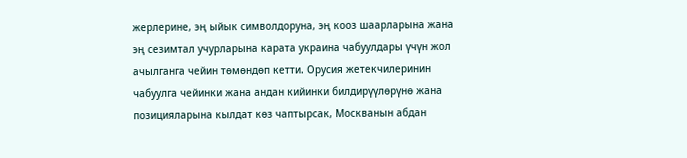жерлерине, эң ыйык символдоруна, эң кооз шаарларына жана эң сезимтал учурларына карата украина чабуулдары үчүн жол ачылганга чейин төмөндөп кетти. Орусия жетекчилеринин чабуулга чейинки жана андан кийинки билдирүүлөрүнө жана позицияларына кылдат көз чаптырсак, Москванын абдан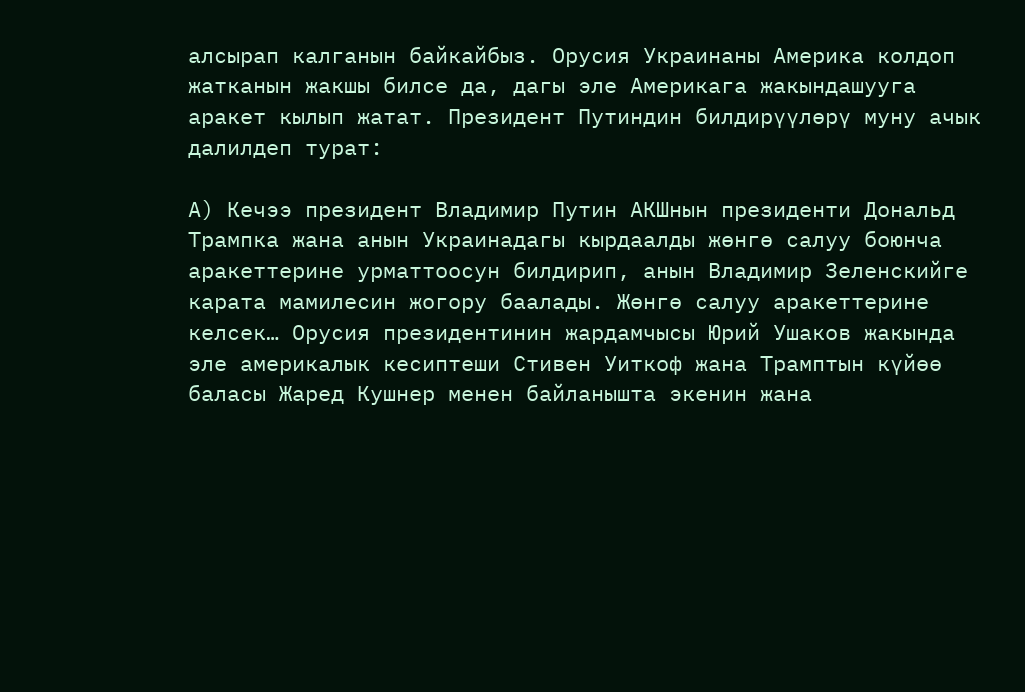алсырап калганын байкайбыз. Орусия Украинаны Америка колдоп жатканын жакшы билсе да, дагы эле Америкага жакындашууга аракет кылып жатат. Президент Путиндин билдирүүлөрү муну ачык далилдеп турат:

А) Кечээ президент Владимир Путин АКШнын президенти Дональд Трампка жана анын Украинадагы кырдаалды жөнгө салуу боюнча аракеттерине урматтоосун билдирип, анын Владимир Зеленскийге карата мамилесин жогору баалады. Жөнгө салуу аракеттерине келсек… Орусия президентинин жардамчысы Юрий Ушаков жакында эле америкалык кесиптеши Стивен Уиткоф жана Трамптын күйөө баласы Жаред Кушнер менен байланышта экенин жана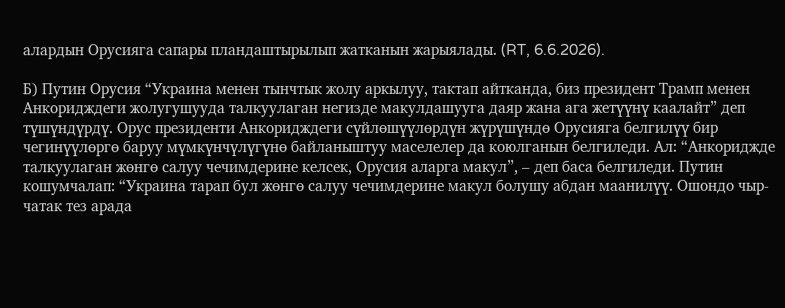алардын Орусияга сапары пландаштырылып жатканын жарыялады. (RT, 6.6.2026).

Б) Путин Орусия “Украина менен тынчтык жолу аркылуу, тактап айтканда, биз президент Трамп менен Анкоридждеги жолугушууда талкуулаган негизде макулдашууга даяр жана ага жетүүнү каалайт” деп түшүндүрдү. Орус президенти Анкоридждеги сүйлөшүүлөрдүн жүрүшүндө Орусияга белгилүү бир чегинүүлөргө баруу мүмкүнчүлүгүнө байланыштуу маселелер да коюлганын белгиледи. Ал: “Анкориджде талкуулаган жөнгө салуу чечимдерине келсек, Орусия аларга макул”, – деп баса белгиледи. Путин кошумчалап: “Украина тарап бул жөнгө салуу чечимдерине макул болушу абдан маанилүү. Ошондо чыр-чатак тез арада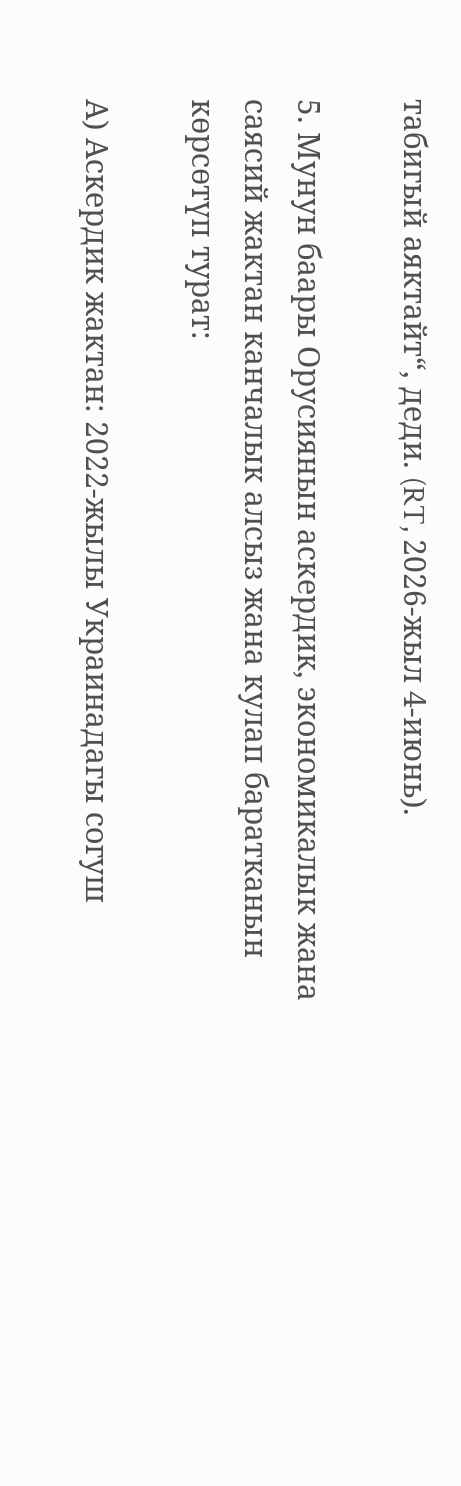табигый аяктайт“, деди. (RT, 2026-жыл 4-июнь).

5. Мунун баары Орусиянын аскердик, экономикалык жана саясий жактан канчалык алсыз жана кулап баратканын көрсөтүп турат:

А) Аскердик жактан: 2022-жылы Украинадагы согуш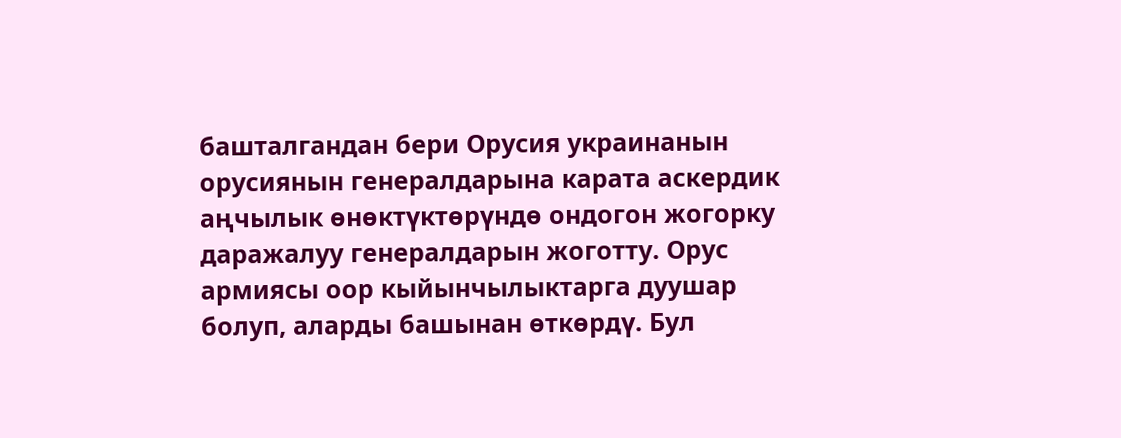башталгандан бери Орусия украинанын орусиянын генералдарына карата аскердик аңчылык өнөктүктөрүндө ондогон жогорку даражалуу генералдарын жоготту. Орус армиясы оор кыйынчылыктарга дуушар болуп, аларды башынан өткөрдү. Бул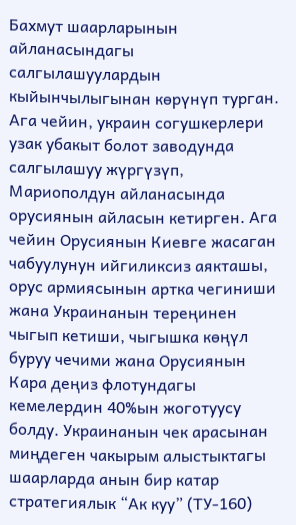Бахмут шаарларынын айланасындагы салгылашуулардын кыйынчылыгынан көрүнүп турган. Ага чейин, украин согушкерлери узак убакыт болот заводунда салгылашуу жүргүзүп, Мариополдун айланасында орусиянын айласын кетирген. Ага чейин Орусиянын Киевге жасаган чабуулунун ийгиликсиз аякташы, орус армиясынын артка чегиниши жана Украинанын тереңинен чыгып кетиши, чыгышка көңүл буруу чечими жана Орусиянын Кара деңиз флотундагы кемелердин 40%ын жоготуусу болду. Украинанын чек арасынан миңдеген чакырым алыстыктагы шаарларда анын бир катар стратегиялык “Ак куу” (ТУ-160)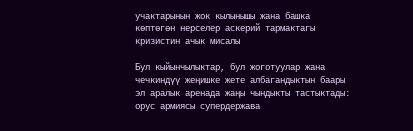учактарынын жок кылынышы жана башка көптөгөн нерселер аскерий тармактагы кризистин ачык мисалы

Бул кыйынчылыктар, бул жоготуулар жана чечкиндүү жеңишке жете албагандыктын баары эл аралык аренада жаңы чындыкты тастыктады: орус армиясы супердержава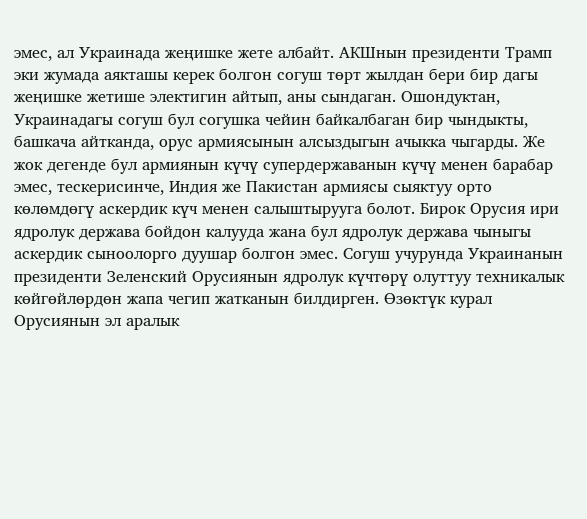эмес, ал Украинада жеңишке жете албайт. АКШнын президенти Трамп эки жумада аякташы керек болгон согуш төрт жылдан бери бир дагы жеңишке жетише электигин айтып, аны сындаган. Ошондуктан, Украинадагы согуш бул согушка чейин байкалбаган бир чындыкты, башкача айтканда, орус армиясынын алсыздыгын ачыкка чыгарды. Же жок дегенде бул армиянын күчү супердержаванын күчү менен барабар эмес, тескерисинче, Индия же Пакистан армиясы сыяктуу орто көлөмдөгү аскердик күч менен салыштырууга болот. Бирок Орусия ири ядролук держава бойдон калууда жана бул ядролук держава чыныгы аскердик сыноолорго дуушар болгон эмес. Согуш учурунда Украинанын президенти Зеленский Орусиянын ядролук күчтөрү олуттуу техникалык көйгөйлөрдөн жапа чегип жатканын билдирген. Өзөктүк курал Орусиянын эл аралык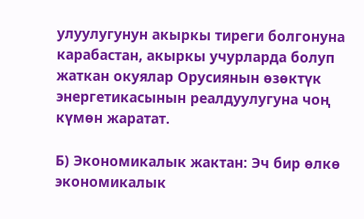улуулугунун акыркы тиреги болгонуна карабастан, акыркы учурларда болуп жаткан окуялар Орусиянын өзөктүк энергетикасынын реалдуулугуна чоң күмөн жаратат.

Б) Экономикалык жактан: Эч бир өлкө экономикалык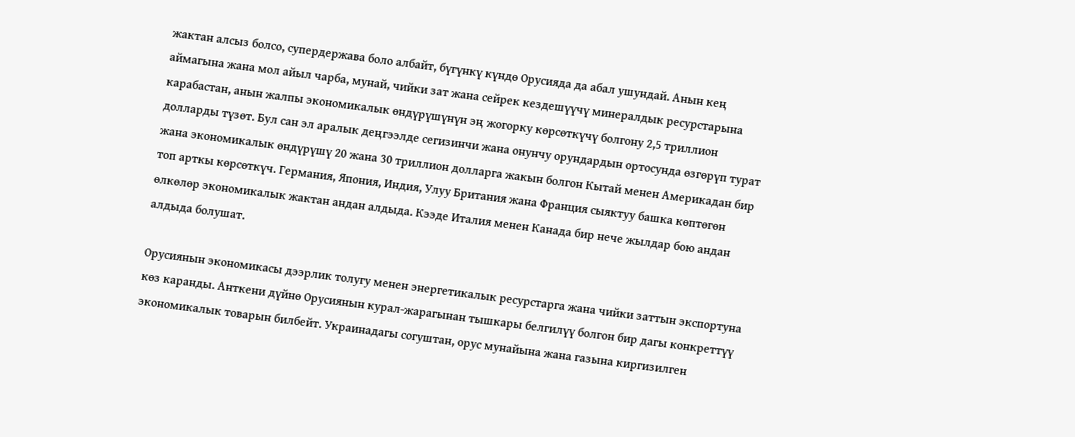жактан алсыз болсо, супердержава боло албайт, бүгүнкү күндө Орусияда да абал ушундай. Анын кең аймагына жана мол айыл чарба, мунай, чийки зат жана сейрек кездешүүчү минералдык ресурстарына карабастан, анын жалпы экономикалык өндүрүшүнүн эң жогорку көрсөткүчү болгону 2,5 триллион долларды түзөт. Бул сан эл аралык деңгээлде сегизинчи жана онунчу орундардын ортосунда өзгөрүп турат жана экономикалык өндүрүшү 20 жана 30 триллион долларга жакын болгон Кытай менен Америкадан бир топ арткы көрсөткүч. Германия, Япония, Индия, Улуу Британия жана Франция сыяктуу башка көптөгөн өлкөлөр экономикалык жактан андан алдыда. Кээде Италия менен Канада бир нече жылдар бою андан алдыда болушат.

Орусиянын экономикасы дээрлик толугу менен энергетикалык ресурстарга жана чийки заттын экспортуна көз каранды. Анткени дүйнө Орусиянын курал-жарагынан тышкары белгилүү болгон бир дагы конкреттүү экономикалык товарын билбейт. Украинадагы согуштан, орус мунайына жана газына киргизилген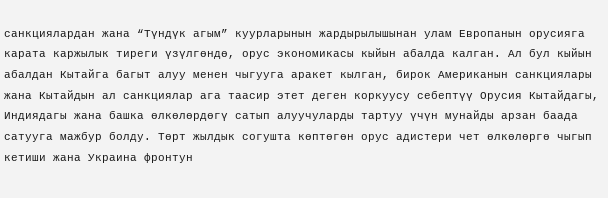санкциялардан жана “Түндүк агым” куурларынын жардырылышынан улам Европанын орусияга карата каржылык тиреги үзүлгөндө, орус экономикасы кыйын абалда калган. Ал бул кыйын абалдан Кытайга багыт алуу менен чыгууга аракет кылган, бирок Американын санкциялары жана Кытайдын ал санкциялар ага таасир этет деген коркуусу себептүү Орусия Кытайдагы, Индиядагы жана башка өлкөлөрдөгү сатып алуучуларды тартуу үчүн мунайды арзан баада сатууга мажбур болду. Төрт жылдык согушта көптөгөн орус адистери чет өлкөлөргө чыгып кетиши жана Украина фронтун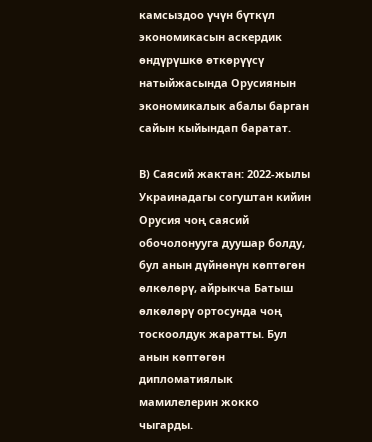камсыздоо үчүн бүткүл экономикасын аскердик өндүрүшкө өткөрүүсү натыйжасында Орусиянын экономикалык абалы барган сайын кыйындап баратат.

В) Саясий жактан: 2022-жылы Украинадагы согуштан кийин Орусия чоң саясий обочолонууга дуушар болду, бул анын дүйнөнүн көптөгөн өлкөлөрү, айрыкча Батыш өлкөлөрү ортосунда чоң тоскоолдук жаратты. Бул анын көптөгөн дипломатиялык мамилелерин жокко чыгарды.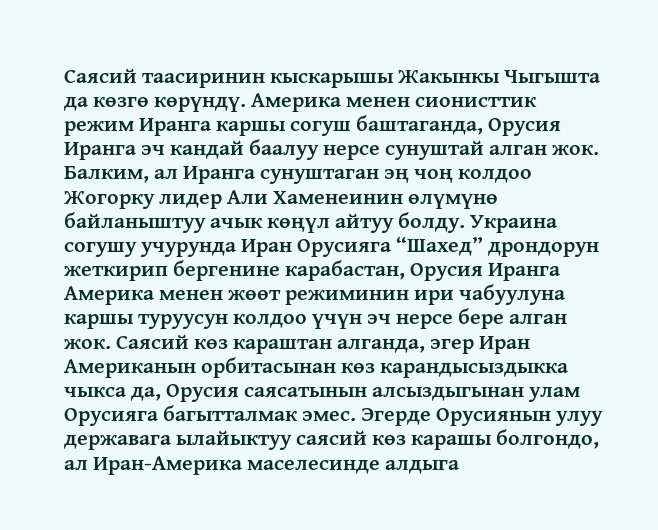Саясий таасиринин кыскарышы Жакынкы Чыгышта да көзгө көрүндү. Америка менен сионисттик режим Иранга каршы согуш баштаганда, Орусия Иранга эч кандай баалуу нерсе сунуштай алган жок. Балким, ал Иранга сунуштаган эң чоң колдоо Жогорку лидер Али Хаменеинин өлүмүнө байланыштуу ачык көңүл айтуу болду. Украина согушу учурунда Иран Орусияга “Шахед” дрондорун жеткирип бергенине карабастан, Орусия Иранга Америка менен жөөт режиминин ири чабуулуна каршы туруусун колдоо үчүн эч нерсе бере алган жок. Саясий көз караштан алганда, эгер Иран Американын орбитасынан көз карандысыздыкка чыкса да, Орусия саясатынын алсыздыгынан улам Орусияга багытталмак эмес. Эгерде Орусиянын улуу державага ылайыктуу саясий көз карашы болгондо, ал Иран-Америка маселесинде алдыга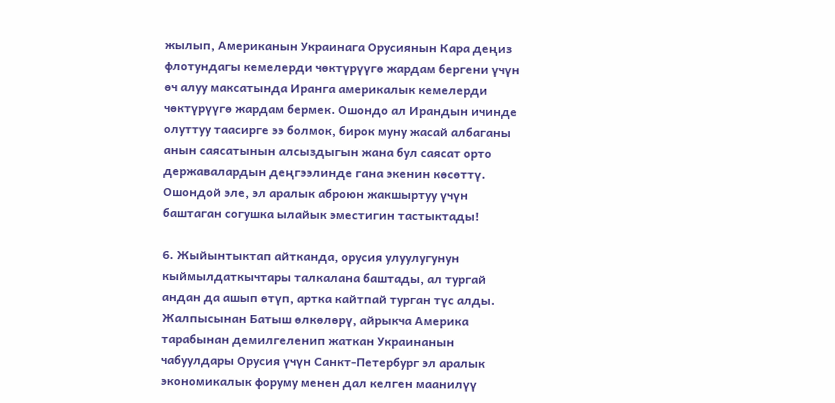жылып, Американын Украинага Орусиянын Кара деңиз флотундагы кемелерди чөктүрүүгө жардам бергени үчүн өч алуу максатында Иранга америкалык кемелерди чөктүрүүгө жардам бермек. Ошондо ал Ирандын ичинде олуттуу таасирге ээ болмок, бирок муну жасай албаганы анын саясатынын алсыздыгын жана бул саясат орто державалардын деңгээлинде гана экенин көсөттү. Ошондой эле, эл аралык аброюн жакшыртуу үчүн баштаган согушка ылайык эместигин тастыктады!

6. Жыйынтыктап айтканда, орусия улуулугунун кыймылдаткычтары талкалана баштады, ал тургай андан да ашып өтүп, артка кайтпай турган түс алды. Жалпысынан Батыш өлкөлөрү, айрыкча Америка тарабынан демилгеленип жаткан Украинанын чабуулдары Орусия үчүн Санкт-Петербург эл аралык экономикалык форуму менен дал келген маанилүү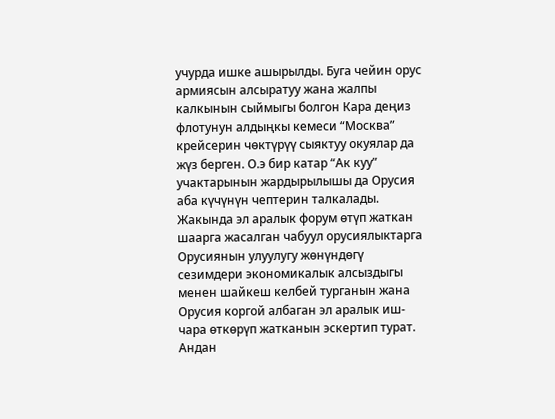учурда ишке ашырылды. Буга чейин орус армиясын алсыратуу жана жалпы калкынын сыймыгы болгон Кара деңиз флотунун алдыңкы кемеси “Москва” крейсерин чөктүрүү сыяктуу окуялар да жүз берген. О.э бир катар “Ак куу” учактарынын жардырылышы да Орусия аба күчүнүн чептерин талкалады. Жакында эл аралык форум өтүп жаткан шаарга жасалган чабуул орусиялыктарга Орусиянын улуулугу жөнүндөгү сезимдери экономикалык алсыздыгы менен шайкеш келбей турганын жана Орусия коргой албаган эл аралык иш-чара өткөрүп жатканын эскертип турат. Андан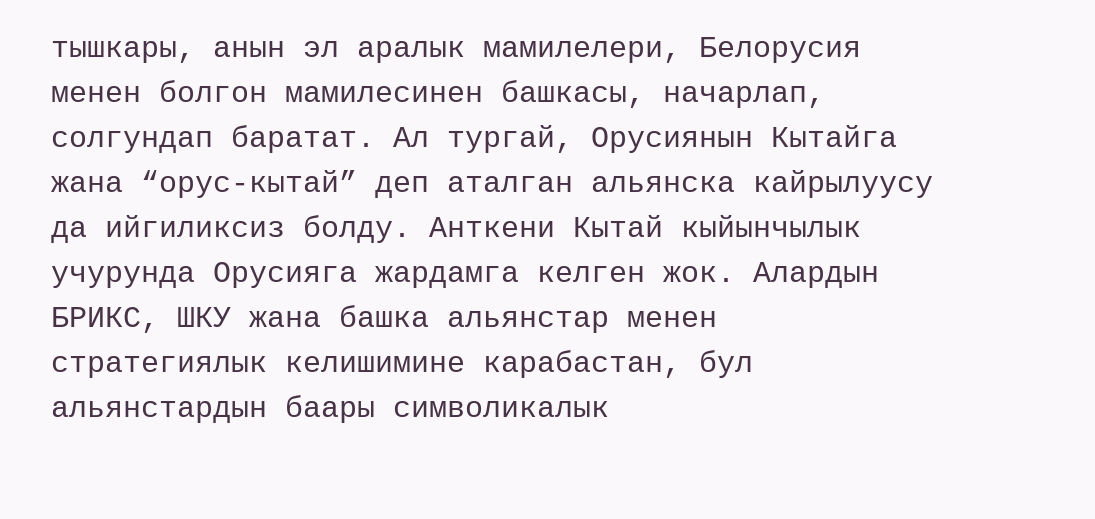тышкары, анын эл аралык мамилелери, Белорусия менен болгон мамилесинен башкасы, начарлап, солгундап баратат. Ал тургай, Орусиянын Кытайга жана “орус-кытай” деп аталган альянска кайрылуусу да ийгиликсиз болду. Анткени Кытай кыйынчылык учурунда Орусияга жардамга келген жок. Алардын БРИКС, ШКУ жана башка альянстар менен стратегиялык келишимине карабастан, бул альянстардын баары символикалык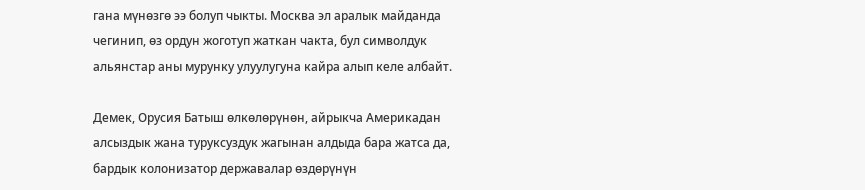гана мүнөзгө ээ болуп чыкты. Москва эл аралык майданда чегинип, өз ордун жоготуп жаткан чакта, бул символдук альянстар аны мурунку улуулугуна кайра алып келе албайт.

Демек, Орусия Батыш өлкөлөрүнөн, айрыкча Америкадан алсыздык жана туруксуздук жагынан алдыда бара жатса да, бардык колонизатор державалар өздөрүнүн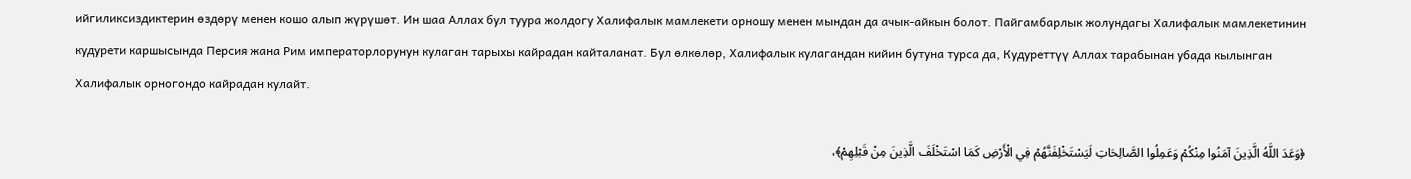ийгиликсиздиктерин өздөрү менен кошо алып жүрүшөт. Ин шаа Аллах бул туура жолдогу Халифалык мамлекети орношу менен мындан да ачык-айкын болот. Пайгамбарлык жолундагы Халифалык мамлекетинин кудурети каршысында Персия жана Рим императорлорунун кулаган тарыхы кайрадан кайталанат. Бул өлкөлөр, Халифалык кулагандан кийин бутуна турса да, Кудуреттүү Аллах тарабынан убада кылынган Халифалык орногондо кайрадан кулайт.

﴿وَعَدَ اللَّهُ الَّذِينَ آمَنُوا مِنْكُمْ وَعَمِلُوا الصَّالِحَاتِ لَيَسْتَخْلِفَنَّهُمْ فِي الْأَرْضِ كَمَا اسْتَخْلَفَ الَّذِينَ مِنْ قَبْلِهِمْ﴾،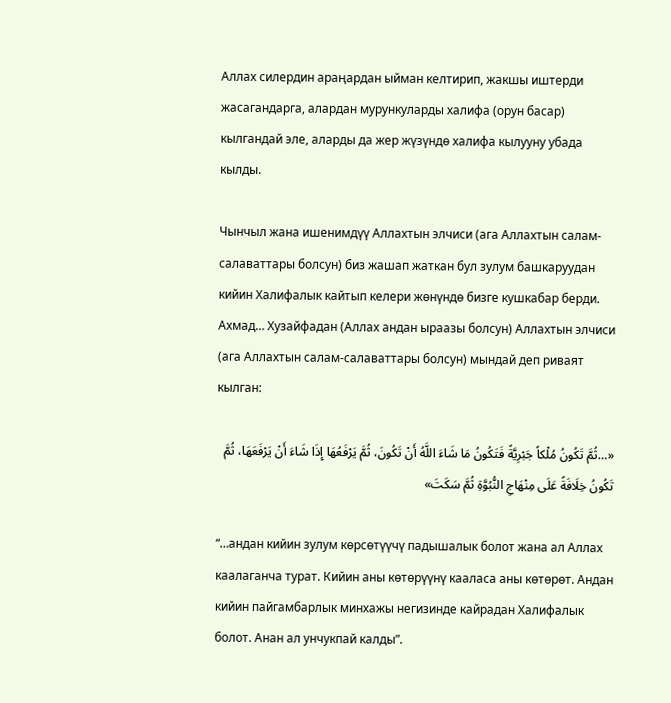Аллах силердин араңардан ыйман келтирип, жакшы иштерди жасагандарга, алардан мурункуларды халифа (орун басар) кылгандай эле, аларды да жер жүзүндө халифа кылууну убада кылды.

Чынчыл жана ишенимдүү Аллахтын элчиси (ага Аллахтын салам-салаваттары болсун) биз жашап жаткан бул зулум башкаруудан кийин Халифалык кайтып келери жөнүндө бизге кушкабар берди. Ахмад… Хузайфадан (Аллах андан ыраазы болсун) Аллахтын элчиси (ага Аллахтын салам-салаваттары болсун) мындай деп риваят кылган:

«…ثُمَّ تَكُونُ مُلْكاً جَبْرِيَّةً فَتَكُونُ مَا شَاءَ اللَّهُ أَنْ تَكُونَ، ثُمَّ يَرْفَعُهَا إِذَا شَاءَ أَنْ يَرْفَعَهَا، ثُمَّ تَكُونُ خِلَافَةً عَلَى مِنْهَاجِ النُّبُوَّةِ ثُمَّ سَكَتَ»

“…андан кийин зулум көрсөтүүчү падышалык болот жана ал Аллах каалаганча турат. Кийин аны көтөрүүнү кааласа аны көтөрөт. Андан кийин пайгамбарлык минхажы негизинде кайрадан Халифалык болот. Анан ал унчукпай калды”.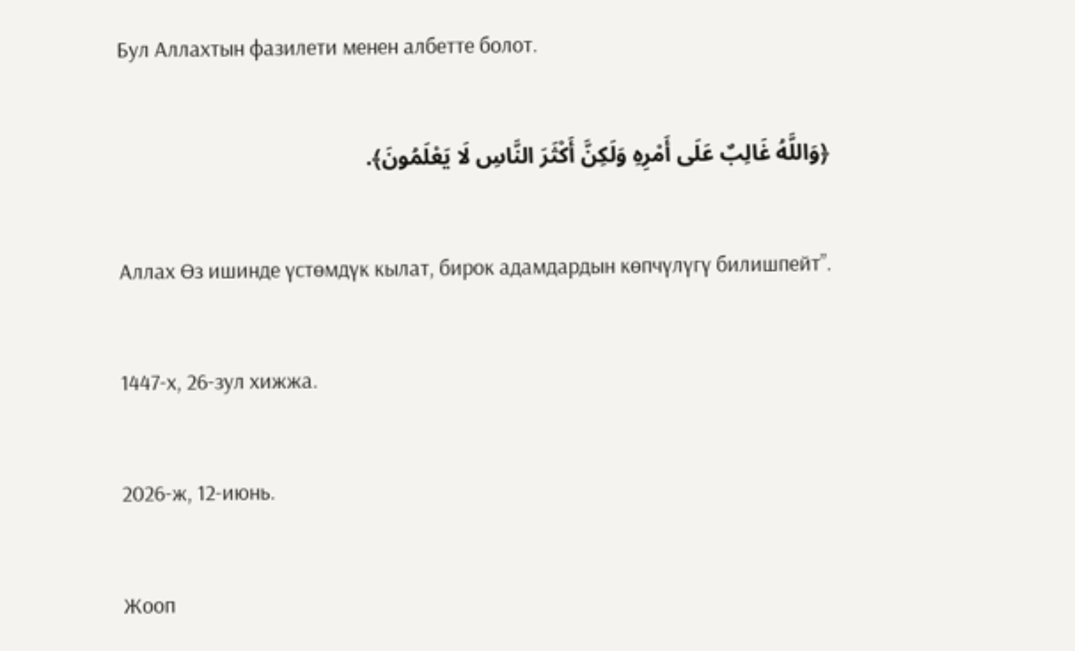Бул Аллахтын фазилети менен албетте болот.

﴿وَاللَّهُ غَالِبٌ عَلَى أَمْرِهِ وَلَكِنَّ أَكْثَرَ النَّاسِ لَا يَعْلَمُونَ﴾.

Аллах Өз ишинде үстөмдүк кылат, бирок адамдардын көпчүлүгү билишпейт”.

1447-х, 26-зул хижжа.

2026-ж, 12-июнь.

Жооп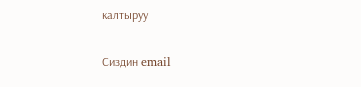калтыруу

Сиздин email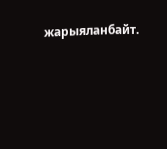жарыяланбайт.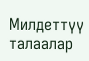Милдеттүү талаалар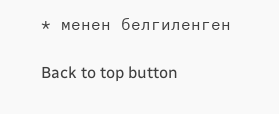* менен белгиленген

Back to top button